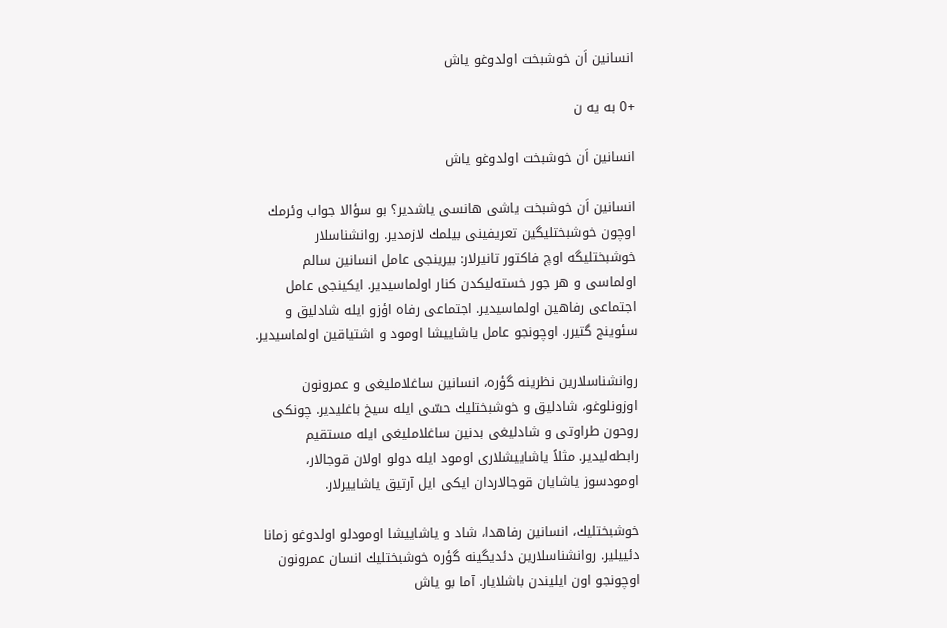انسانین اَن خوشبخت اولدوغو یاش

+0 به یه ن

انسانین اَن خوشبخت اولدوغو یاش

انسانین اَن خوشبخت یاشی هانسی یاشدیر؟ بو سؤالا جواب وئرمك اوچون خوشبختلیگین تعریفینی بیلمك لازمدیر. روانشناسلار خوشبختلیگه اوچ فاكتور تانیرلار: بیرینجی عامل انسانین سالم اولماسی و هر جور خسته‌لیكدن كنار اولماسیدیر. ایكینجی عامل اجتماعی رفاهین اولماسیدیر. اجتماعی رفاه اؤزو ایله شادلیق و سئوینج گتیرر. اوچونجو عامل یاشاییشا اومود و اشتیاقین اولماسیدیر.

روانشناسلارین نظرینه گؤره، انسانین ساغلاملیغی و عمرونون اوزونلوغو، شادلیق و خوشبختلیك حسّی ایله سیخ باغلیدیر. چونكی روحون طراوتی و شادلیغی بدنین ساغلاملیغی ایله مستقیم رابطه‌لیدیر. مثلاً یاشاییشلاری اومود ایله دولو اولان قوجالار، اومودسوز یاشایان قوجالاردان ایكی ایل آرتیق یاشاییرلار.

خوشبختلیك، انسانین رفاهدا، شاد و یاشاییشا اومودلو اولدوغو زمانا دئییلیر. روانشناسلارین دئدیگینه گؤره خوشبختلیك انسان عمرونون اوچونجو اون ایلیندن باشلایار. آما بو یاش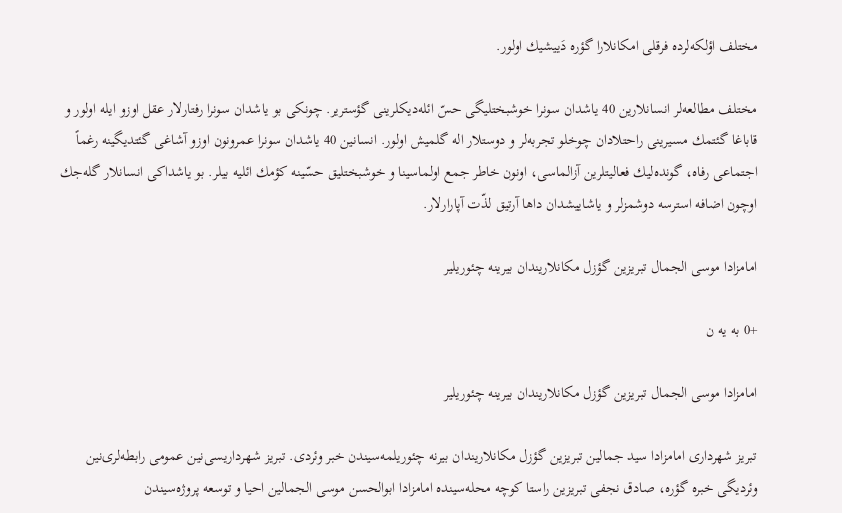مختلف اؤلكه‌لرده فرقلی امكانلارا گؤره دَییشیك اولور.

مختلف مطالعه‌لر انسانلارین 40 یاشدان سونرا خوشبختلیگی حسّ ائله‌دیكلرینی گؤستریر. چونكی بو یاشدان سونرا رفتارلار عقل اوزو ایله اولور و قاباغا گئتمك مسیرینی راحتلادان چوخلو تجربه‌لر و دوستلار اله گلمیش اولور. انسانین 40 یاشدان سونرا عمرونون اوزو آشاغی گئتدیگینه رغماً اجتماعی رفاه، گونده‌لیك فعالیتلرین آزالماسی، اونون خاطر جمع اولماسینا و خوشبختلیق حسّینه كؤمك ائلیه‌ بیلر. بو یاشداكی انسانلار گله‌جك اوچون اضافه استرسه دوشمزلر و یاشاییشدان داها آرتیق لذّت آپارارلار.

امامزادا موسی الجمال تبریزین گؤزل مكانلاریندان بیرینه چئوریلیر

+0 به یه ن

امامزادا موسی الجمال تبریزین گؤزل مكانلاریندان بیرینه چئوریلیر

تبریز شهرداری امامزادا سید جمالین تبریزین گؤزل مكانلاریندان بیرنه چئوریلمه‌سیندن خبر وئردی. تبریز شهرداریسی‌نین عمومی رابطه‌لری‌نین وئردیگی خبره گؤره، صادق نجفی تبریزین راستا كوچه محله‌سینده امامزادا ابوالحسن موسی الجمالین احیا و توسعه پروژه‌سیندن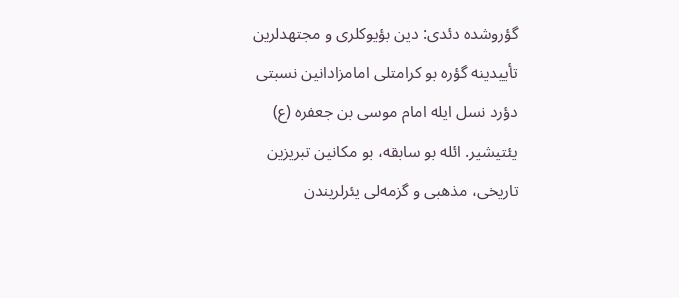گؤروشده دئدی: دین بؤیوكلری و مجتهدلرین تأییدینه گؤره بو كرامتلی امامزادا‌نین نسبتی دؤرد نسل ایله امام موسی بن جعفره (ع) یئتیشیر. ائله بو سابقه، بو مكانین تبریزین تاریخی، مذهبی و گزمه‌لی یئرلریندن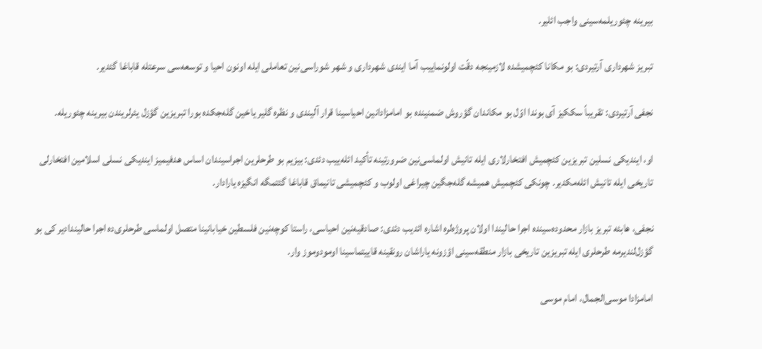بیرینه چئوریلمه‌سینی واجب ائلیر.

تبریز شهرداری آرتیردی: بو مكانا كئچمیشده لازمینجه دقّت اولونماییب آما ایندی شهرداری و شهر شوراسی‌نین تعاملی ایله اونون احیا و توسعه‌سی سرعتله قاباغا گئدیر.

نجفی آرتیردی: تقریباً سككیز آی بوندا اوّل بو مكاندان گؤروش ضمنینده بو امامزادا‌نین احیاسینا قرار آلیندی و نظره گلیر یاخین گله‌جكده بورا تبریزین گؤزل یئرلریندن بیرینه چئوریله.

او، ایندیكی نسلین تبریزین كئچمیش افتخارلاری‌ ایله تانیش اولماسی‌نین ضرورتینه تأكید ائله‌ییب دئدی: بیزیم بو طرحلرین اجراسیندان اساس هدفیمیز ایندیكی نسلی اسلامین افتخارلی تاریخی ایله تانیش ائله‌مكدیر. چونكی كئچمیش همیشه گله‌جگین چیراغی اولوب و كئچمیشی تانیماق قاباغا گئتمگه انگیزه یارادار.

نجفی، هابئه تبریز بازار محدوده‌سینده اجرا حالیندا اولان پروژه‌لره اشاره ائدیب دئدی: صادقیه‌نین احیاسی، راستا كوچه‌نین فلسطین خیابانینا متصل اولماسی طرحلری‌ده اجرا حالیندادیر كی بو گؤزل‌لندیرمه طرحلری ایله تبریزین تاریخی بازار منطقه‌سینی اؤزونه یاراشان رونقینه قاییتما‌سینا اومودوموز وار.

امامزادا موسی‌الجمال، امام موسی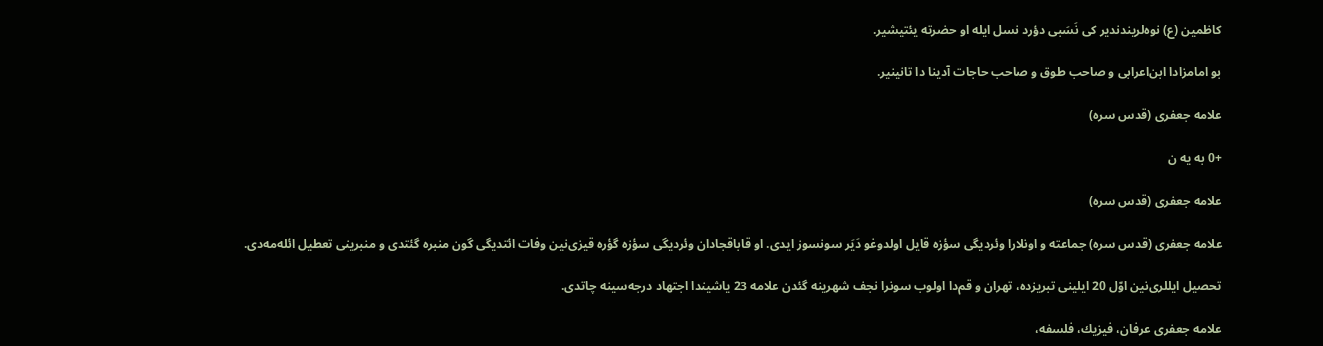كاظمین (ع) نوه‌لریندندیر كی نَسَبی دؤرد نسل ایله او حضرته یئتیشیر.

بو امامزادا ابن‌اعرابی و صاحب طوق و صاحب حاجات آدینا دا تانینیر.

علامه جعفری (قدس سره)

+0 به یه ن

علامه جعفری (قدس سره)

علامه جعفری (قدس سره) جماعته و اونلارا وئردیگی سؤزه قایل اولدوغو دَیَر سونسوز ایدی. او قاباقجادان وئردیگی سؤزه گؤره قیزی‌نین وفات ائتدیگی گون منبره گئتدی و منبرینی تعطیل ائله‌مه‌دی.

تحصیل ایللری‌نین اوّل 20 ایلینی تبریزده، تهران و قم‌دا اولوب سونرا نجف شهرینه گئدن علامه 23 یاشیندا اجتهاد درجه‌سینه چاتدی.

علامه جعفری عرفان، فیزیك، فلسفه،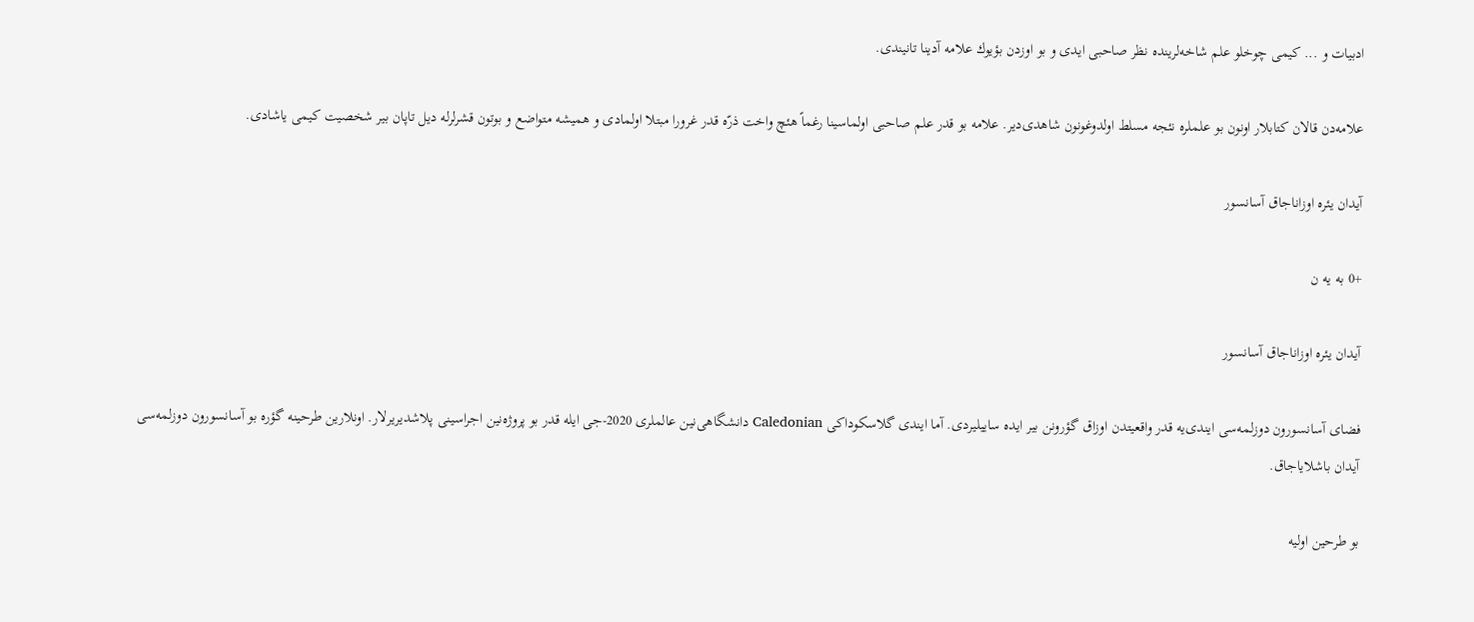ادبیات و ... كیمی چوخلو علم شاخه‌لرینده نظر صاحبی ایدی و بو اوزدن بؤیوك علامه آدینا تانیندی.

علامه‌دن قالان كتابلار اونون بو علملره نئجه مسلط اولدوغونون شاهدی‌دیر. علامه‌ بو قدر علم صاحبی اولماسینا رغماً هئچ واخت ذرّه‌ قدر غرورا مبتلا اولمادی و همیشه متواضع و بوتون قشرلرله دیل تاپان بیر شخصیت كیمی یاشادی.

آیدان یئره اوزاناجاق آسانسور

+0 به یه ن

آیدان یئره اوزاناجاق آسانسور

فضای آسانسورون دوزلمه‌سی ایندی‌یه قدر واقعیتدن اوزاق گؤرونن بیر ایده ساییلیردی. آما ایندی گلاسكوداكی Caledonian دانشگاهی‌نین عالملری 2020-جی ایله‌ قدر بو پروژه‌نین اجراسینی پلاشدیریرلار. اونلارین طرحینه گؤره بو آسانسورون دوزلمه‌سی آیدان باشلایاجاق.

بو طرحین اولیه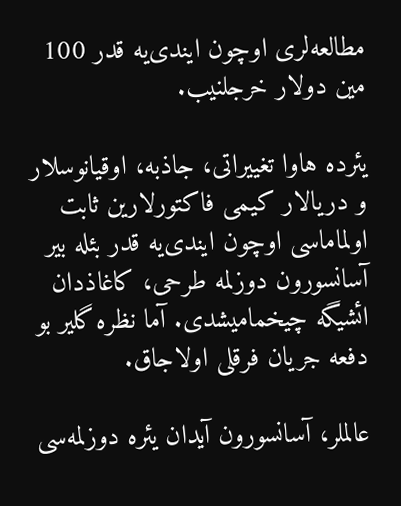مطالعه‌لری اوچون ایندی‌یه‌ قدر 100 مین دولار خرجلنیب.

یئرده هاوا تغییراتی، جاذبه، اوقیانوسلار و دریالار كیمی فاكتورلارین ثابت اولماماسی اوچون ایندی‌یه‌ قدر بئله بیر آسانسورون دوزلمه طرحی، كاغاذدان ائشیگه چیخمامیشدی. آما نظره گلیر بو دفعه جریان فرقلی اولاجاق.

عالملر، آسانسورون آیدان یئره دوزلمه‌سی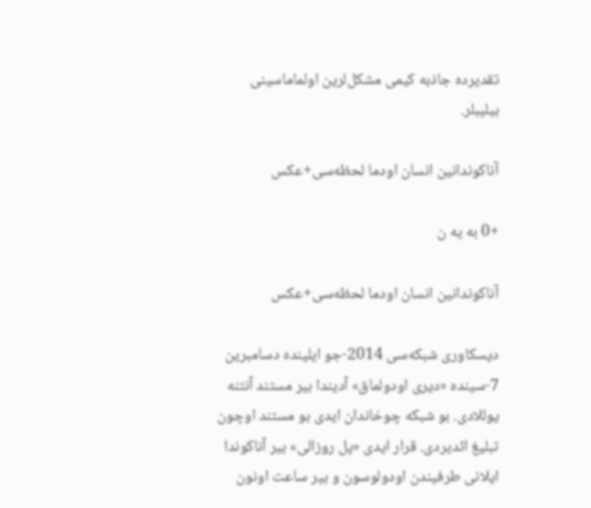تقدیرده جاذبه كیمی مشكل‌لرین اولماماسینی بیلیبلر.

آناكوندانین انسان اودما لحظه‌سی+عكس

+0 به یه ن

آناكوندانین انسان اودما لحظه‌سی+عكس

دیسكاوری شبكه‌سی 2014-جو ایلینده دسامبرین 7-سینده «دیری اودولماق» آدیندا بیر مستند آنتنه یوللادی. بو شبكه چوخاندان ایدی بو مستند اوچون تبلیغ ائدیردی. قرار ایدی «پل روزالی» بیر آناكوندا ایلانی طرفیندن اودولوسون و بیر ساعت اونون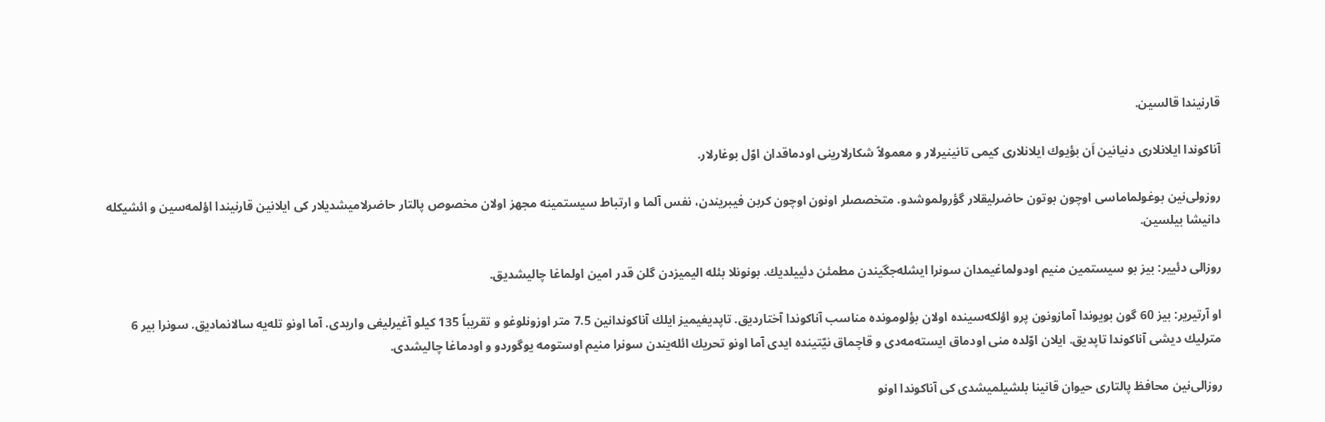قارنیندا قالسین.

آناكوندا ایلانلاری دنیانین اَن بؤیوك ایلانلاری كیمی تانینیرلار و معمولاً شكارلارینی اودماقدان اوّل بوغارلار.

روزولی‌نین بوغولماماسی اوچون بوتون حاضرلیقلار گؤرولموشدو. متخصصلر اونون اوچون كربن فیبریندن، نفس آلما و ارتباط سیستمینه مجهز اولان مخصوص پالتار حاضرلامیشدیلار كی ایلانین قارنیندا اؤلمه‌سین و ائشیكله دانیشا بیلسین.

روزالی دئییر: بیز بو سیستمین منیم اودولماغیمدان سونرا ایشله‌جگیندن مطمئن دئییلدیك. بونونلا بئله الیمیزدن گلن قدر امین اولماغا چالیشدیق.

او آرتیریر: بیز 60 گون بویوندا آمازونون پرو اؤلكه‌سینده اولان بؤلومونده مناسب آناكوندا آختاردیق. تاپدیغیمیز ایلك آناكوندانین 7.5 متر اوزونلوغو و تقریباً 135 كیلو آغیرلیغی واریدی. آما اونو تله‌یه سالانمادیق. سونرا بیر 6 مترلیك دیشی آناكوندا تاپدیق. ایلان اوّلده منی اودماق ایسته‌مه‌دی و قاچماق نیّتینده ایدی آما اونو تحریك ائله‌یندن سونرا منیم اوستومه یوگوردو و اودماغا چالیشدی.

روزالی‌نین محافظ پالتاری حیوان قانینا بلشیلمیشدی كی آناكوندا اونو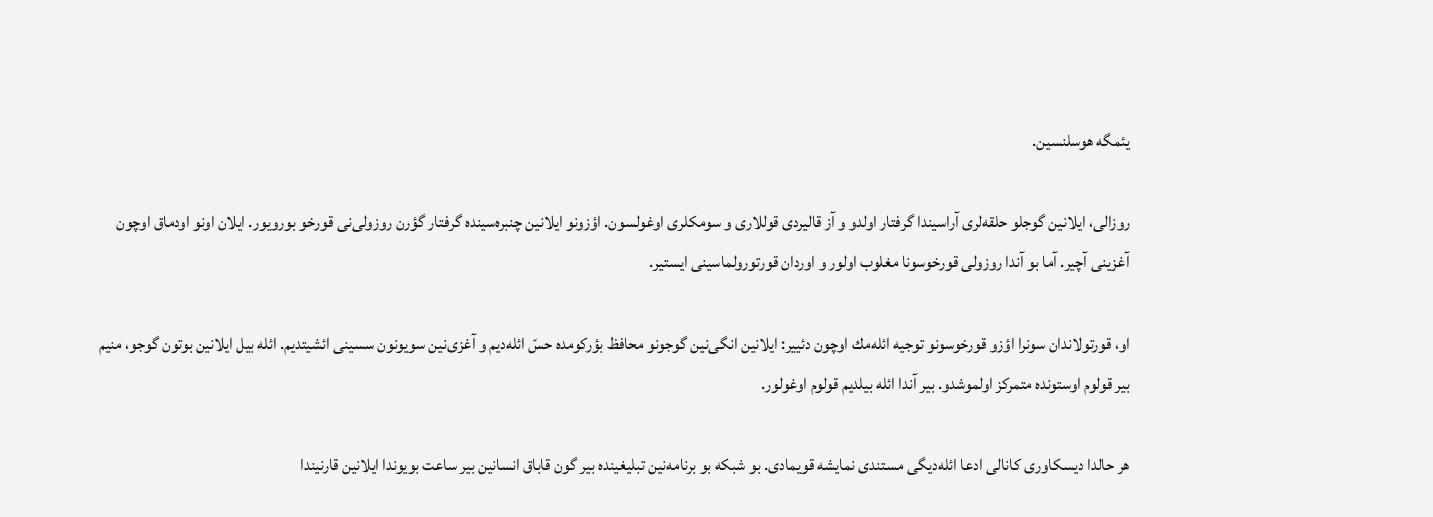یئمگه هوسلنسین.

روزالی، ایلانین گوجلو حلقه‌لری آراسیندا گرفتار اولدو و آز قالیردی قوللاری و سومكلری اوغولسون. اؤزونو ایلانین چنبره‌سینده گرفتار گؤرن روزولی‌نی قورخو بورویور. ایلان اونو اودماق اوچون آغزینی آچیر. آما بو آندا روزولی قورخوسونا مغلوب اولور و اوردان قورتورولماسینی ایستیر.

او، قورتولاندان سونرا اؤزو قورخوسونو توجیه ائله‌مك اوچون دئییر: ایلانین انگی‌نین گوجونو محافظ بؤركومده حسّ ائله‌دیم و آغزی‌نین سویونون سسینی ائشیتدیم. ائله بیل ایلانین بوتون گوجو، منیم بیر قولوم اوستونده متمركز اولموشدو. بیر آندا ائله بیلدیم قولوم اوغولور.

هر حالدا دیسكاوری كانالی ادعا ائله‌دیگی مستندی نمایشه قویمادی. بو شبكه بو برنامه‌نین تبلیغینده بیر گون قاباق انسانین بیر ساعت بویوندا ایلانین قارنیندا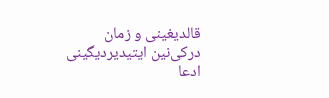قالدیغینی و زمان دركی‌نین ایتیدیردیگینی ادعا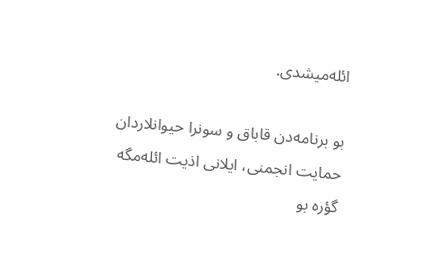ائله‌میشدی.

بو برنامه‌دن قاباق و سونرا حیوانلاردان حمایت انجمنی، ایلانی اذیت ائله‌مگه گؤره بو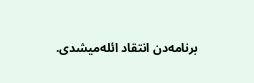برنامه‌دن انتقاد ائله‌میشدی.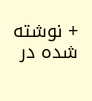+ نوشته شده در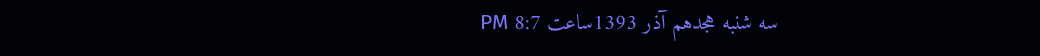سه شنبه هجدهم آذر 1393ساعت 8:7 PM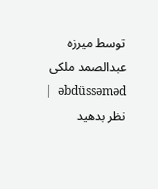توسط میرزه عبدالصمد ملكی əbdüssəməd   |  نظر بدهید